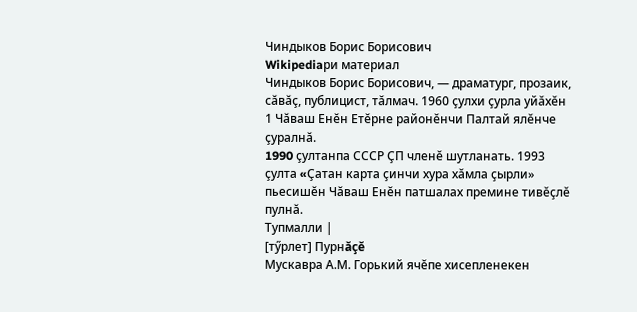Чиндыков Борис Борисович
Wikipediaри материал
Чиндыков Борис Борисович, — драматург, прозаик, сăвăç, публицист, тăлмач. 1960 çулхи çурла уйăхĕн 1 Чăваш Енĕн Етĕрне районĕнчи Палтай ялĕнче çуралнă.
1990 çултанпа СССР ÇП членĕ шутланать. 1993 çулта «Çатан карта çинчи хура хăмла çырли» пьесишĕн Чăваш Енĕн патшалах премине тивĕçлĕ пулнă.
Тупмалли |
[тӳрлет] Пурнăçĕ
Мускавра А.М. Горький ячĕпе хисепленекен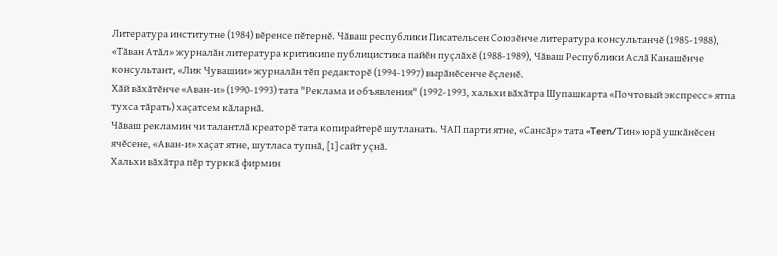Литература институтне (1984) вĕренсе пĕтернĕ. Чăваш республики Писательсен Союзĕнче литература консультанчĕ (1985-1988), «Тăван Атăл» журналăн литература критикипе публицистика пайĕн пуçлăхĕ (1988-1989), Чăваш Республики Аслă Канашĕнче консультант, «Лик Чувашии» журналăн тĕп редакторĕ (1994-1997) вырăнĕсенче ĕçленĕ.
Хăй вăхăтĕнче «Аван-и» (1990-1993) тата "Реклама и объявления" (1992-1993, хальхи вăхăтра Шупашкарта «Почтовый экспресс» ятпа тухса тăрать) хаçатсем кăларнă.
Чăваш рекламин чи талантлă креаторĕ тата копирайтерĕ шутланать. ЧАП парти ятне, «Сансăр» тата «Teen/Тин» юрă ушкăнĕсен ячĕсене, «Аван-и» хаçат ятне, шутласа тупнă, [1] сайт уçнă.
Хальхи вăхăтра пĕр турккă фирмин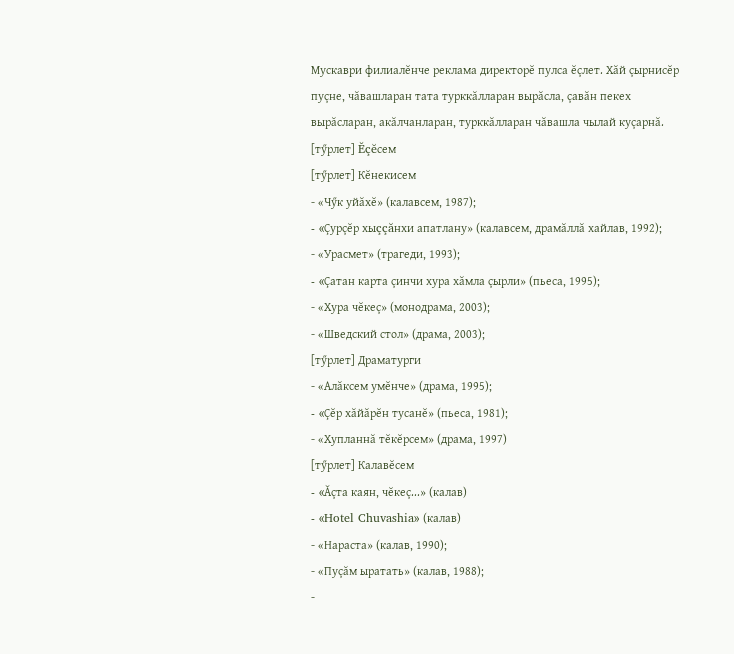Мускаври филиалĕнче реклама директорĕ пулса ĕçлет. Хăй çырнисĕр пуçне, чăвашларан тата турккăлларан вырăсла, çавăн пекех вырăсларан, акăлчанларан, турккăлларан чăвашла чылай куçарнă.
[тӳрлет] Ĕçĕсем
[тӳрлет] Кĕнекисем
- «Чӳк уйăхĕ» (калавсем, 1987);
- «Çурçĕр хыççăнхи апатлану» (калавсем, драмăллă хайлав, 1992);
- «Урасмет» (трагеди, 1993);
- «Çатан карта çинчи хура хăмла çырли» (пьеса, 1995);
- «Хура чĕкеç» (монодрама, 2003);
- «Шведский стол» (драма, 2003);
[тӳрлет] Драматурги
- «Алăксем умĕнче» (драма, 1995);
- «Çĕр хăйăрĕн тусанĕ» (пьеса, 1981);
- «Хупланнă тĕкĕрсем» (драма, 1997)
[тӳрлет] Калавĕсем
- «Ăçта каян, чĕкеç...» (калав)
- «Hotel Chuvashia» (калав)
- «Нараста» (калав, 1990);
- «Пуçăм ыратать» (калав, 1988);
-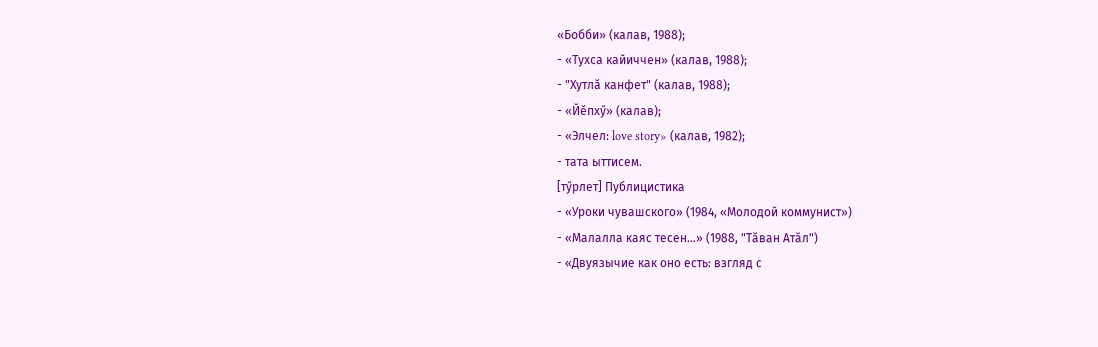«Бобби» (калав, 1988);
- «Тухса кайиччен» (калав, 1988);
- "Хутлă канфет" (калав, 1988);
- «Йĕпхӳ» (калав);
- «Элчел: love story» (калав, 1982);
- тата ыттисем.
[тӳрлет] Публицистика
- «Уроки чувашского» (1984, «Молодой коммунист»)
- «Малалла каяс тесен...» (1988, "Тăван Атăл")
- «Двуязычие как оно есть: взгляд с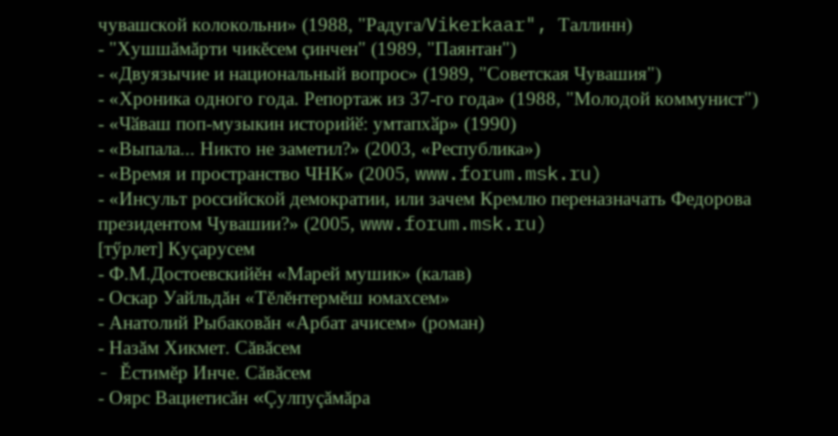чувашской колокольни» (1988, "Радуга/Vikerkaar", Таллинн)
- "Хушшăмăрти чикĕсем çинчен" (1989, "Паянтан")
- «Двуязычие и национальный вопрос» (1989, "Советская Чувашия")
- «Хроника одного года. Репортаж из 37-го года» (1988, "Молодой коммунист")
- «Чӑваш поп-музыкин историйӗ: умтапхӑр» (1990)
- «Выпала... Никто не заметил?» (2003, «Республика»)
- «Время и пространство ЧНК» (2005, www.forum.msk.ru)
- «Инсульт российской демократии, или зачем Кремлю переназначать Федорова президентом Чувашии?» (2005, www.forum.msk.ru)
[тӳрлет] Куçарусем
- Ф.М.Достоевскийĕн «Марей мушик» (калав)
- Оскар Уайльдăн «Тĕлĕнтермĕш юмахсем»
- Анатолий Рыбаковăн «Арбат ачисем» (роман)
- Назăм Хикмет. Сăвăсем
- Ĕстимĕр Инче. Сăвăсем
- Оярс Вациетисăн «Çулпуçăмăра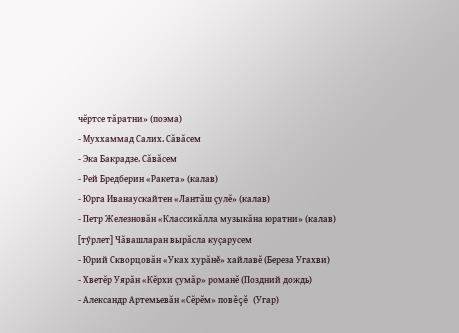чĕртсе тăратни» (поэма)
- Муххаммад Салих. Сăвăсем
- Эка Бакрадзе. Сăвăсем
- Рей Бредберин «Ракета» (калав)
- Юрга Иванаускайтен «Лантăш çулĕ» (калав)
- Петр Железновăн «Классикăлла музыкăна юратни» (калав)
[тӳрлет] Чăвашларан вырăсла куçарусем
- Юрий Скворцовăн «Уках хурăнě» хайлавĕ (Береза Угахви)
- Хветĕр Уярăн «Кĕрхи çумăр» романĕ (Поздний дождь)
- Александр Артемьевăн «Сĕрĕм» повĕçĕ (Угар)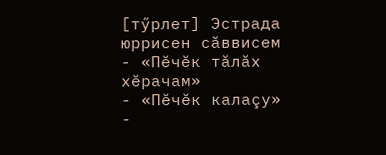[тӳрлет] Эстрада юррисен сăввисем
- «Пĕчĕк тăлăх хĕрачам»
- «Пĕчĕк калаçу»
-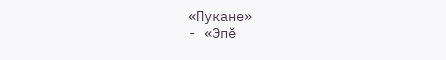«Пукане»
- «Эпĕ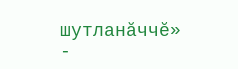шутланăччĕ»
-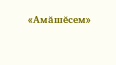«Амăшĕсем»